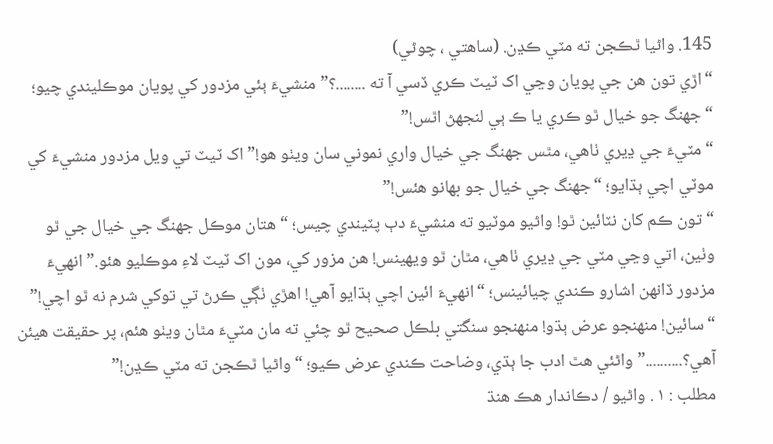145. واڻيا ٿڪجن ته مٽي ڪڍن. (ساهتي ، چوڻي)
“اڙي تون هن جي پويان وڃي اک ٽيٽ ڪري ڏسي آ ته ........؟” منشيءَ ٻئي مزدور کي پويان موڪليندي چيو؛ “جهنگ جو خيال ٿو ڪري يا ڪ ٻي لنجهڻ اٿس!”
“مٽيءَ جي ڍيري ٺاهي، مٿس جهنگ جي خيال واري نموني سان ويٺو هو!” اک ٽيٽ تي ويل مزدور منشيءَ کي موٽي اچي ٻڌايو؛ “جهنگ جي خيال جو بهانو هئس!”
“تون ڪم کان نٽائين ٿو! واڻيو موٽيو ته منشيءَ دٻ پٽيندي چيس؛ “هتان موڪل جهنگ جي خيال جي ٿو وٺين، اتي وڃي مٽي جي ڍيري ٺاهي، مٿان ٿو ويهينس! هن مزور کي، مون اک ٽيٽ لاءِ موڪليو هئو.” انهيءَ مزدور ڏانھن اشارو ڪندي چيائينس؛ “انهيءَ ائين اچي ٻڌايو آهي! اهڙي ٺڳي ڪرڻ تي توکي شرم نه ٿو اچي!”
“سائين! منهنجو عرض ٻڌو! منهنجو سنگتي بلڪل صحيح ٿو چئي ته مان مٽيءَ مٿان ويٺو هئم، پر حقيقت هيئن آهي؟..........” واڻئي ھٿ ادب جا ٻڌي، وضاحت ڪندي عرض ڪيو؛ “واڻيا ٿڪجن ته مٽي ڪڍن!”
مطلب : ۱ . واڻيو / دڪاندار هڪ هنڌ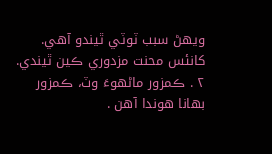ويهڻ سبب ٽوٽي ٿيندو آهي. کانئس محنت مزدوري ڪين ٿيندي.
۲ . ڪمزور ماڻهوءَ وٽ، ڪمزور بهانا هوندا آهن .